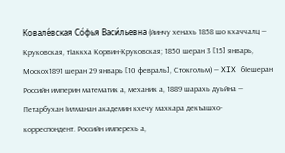Ковале́вская Со́фья Васи́льевна (йинчу хенахь 1858 шо кхаччалц — Круковская, тӀаккха Корвин-Круковская; 1850 шеран 3 [15] январь, Москох1891 шеран 29 январь [10 февраль], Стокгольм) — XIX бӀешеран Российн империн математик а, механик а, 1889 шарахь дуьйна — Петарбухан Ӏилманан академин кхечу махкара декъашхо-корреспондент. Российн имперехь а,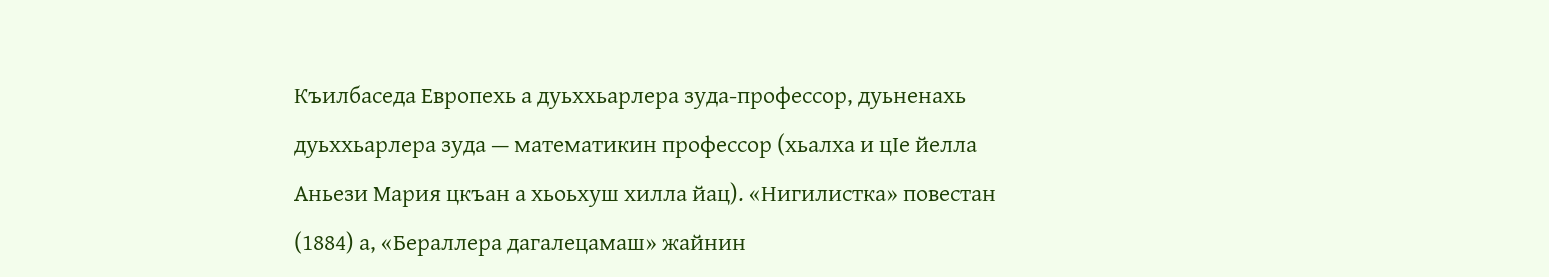Къилбаседа Европехь а дуьххьарлера зуда-профессор, дуьненахь дуьххьарлера зуда — математикин профессор (хьалха и цӀе йелла Аньези Мария цкъан а хьоьхуш хилла йац). «Нигилистка» повестан (1884) а, «Бераллера дагалецамаш» жайнин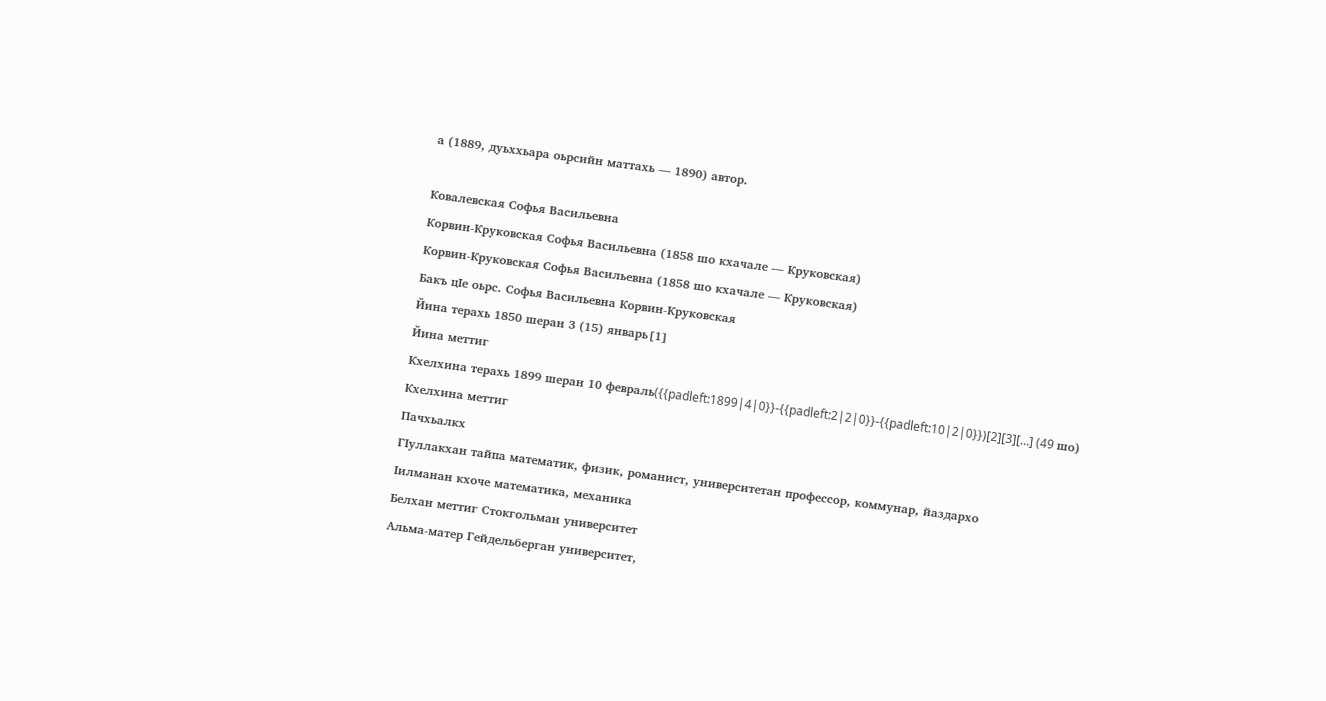а (1889, дуьххьара оьрсийн маттахь — 1890) автор.

Ковалевская Софья Васильевна
Корвин-Круковская Софья Васильевна (1858 шо кхачале — Круковская)
Корвин-Круковская Софья Васильевна (1858 шо кхачале — Круковская)
Бакъ цӀе оьрс. Софья Васильевна Корвин-Круковская
Йина терахь 1850 шеран 3 (15) январь[1]
Йина меттиг
Кхелхина терахь 1899 шеран 10 февраль({{padleft:1899|4|0}}-{{padleft:2|2|0}}-{{padleft:10|2|0}})[2][3][…] (49 шо)
Кхелхина меттиг
Пачхьалкх
ГӀуллакхан тайпа математик, физик, романист, университетан профессор, коммунар, йаздархо
Ӏилманан кхоче математика, механика
Белхан меттиг Стокгольман университет
Альма-матер Гейдельберган университет,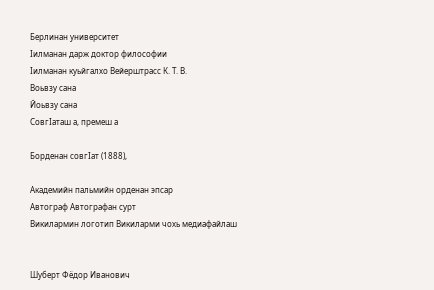Берлинан университет
Ӏилманан дарж доктор философии
Ӏилманан куьйгалхо Вейерштрасс К. Т. В.
Воьвзу сана
Йоьвзу сана
СовгӀаташ а, премеш а

Борденан совгӀат (1888),

Академийн пальмийн орденан эпсар
Автограф Автографан сурт
Викилармин логотип Викиларми чохь медиафайлаш


Шуберт Фёдор Иванович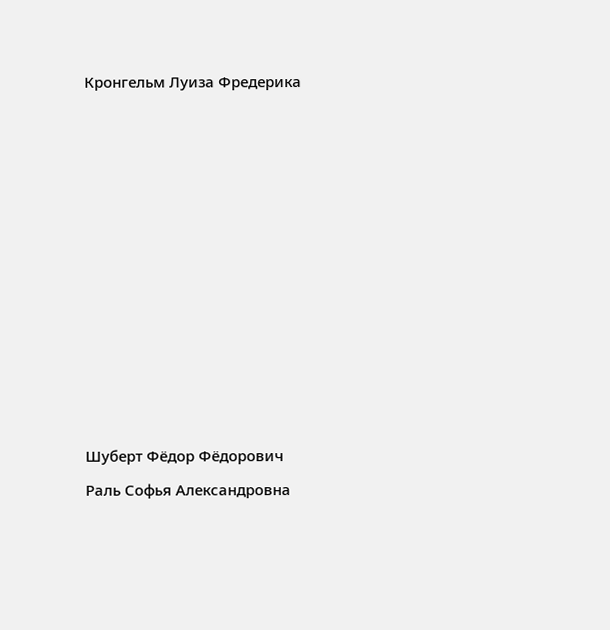Кронгельм Луиза Фредерика





















Шуберт Фёдор Фёдорович

Раль Софья Александровна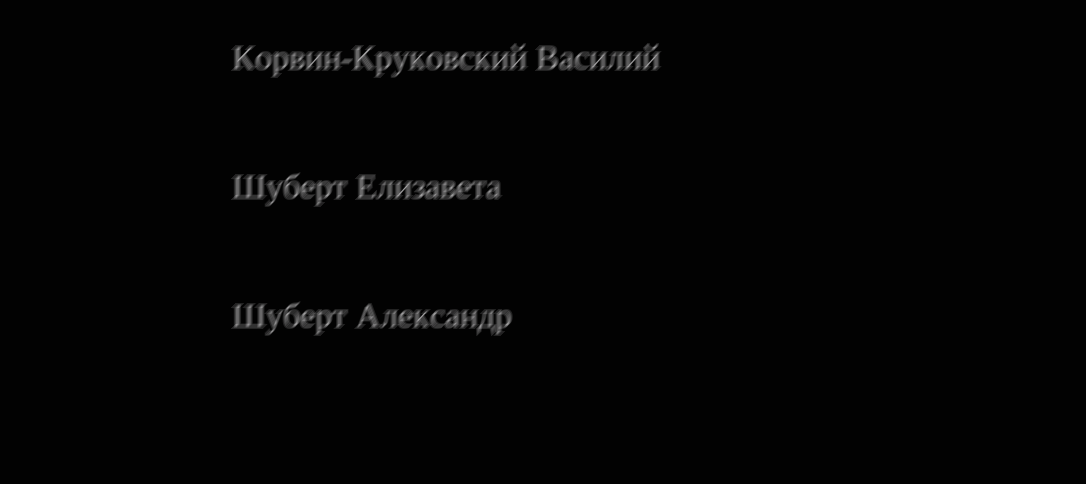Корвин-Круковский Василий

Шуберт Елизавета

Шуберт Александр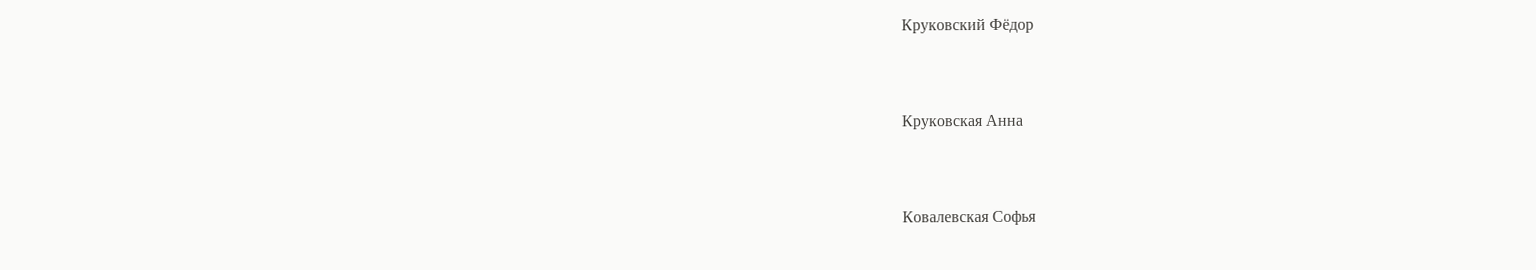Круковский Фёдор



Круковская Анна



Ковалевская Софья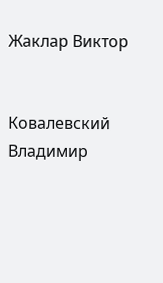Жаклар Виктор


Ковалевский Владимир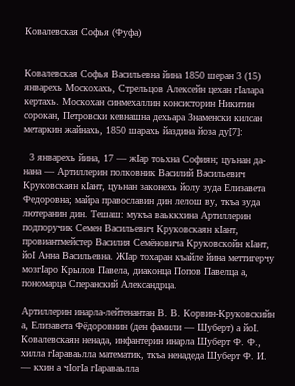Ковалевская Софья (Фуфа)


Ковалевская Софья Васильевна йина 1850 шеран 3 (15) январехь Москохахь, Стрельцов Алексейн цехан гӀалара кертахь. Москохан синмехаллин консисторин Никитин сорокан, Петровски кевнашна дехьара Знаменски килсан метаркин жайнахь, 1850 шарахь йаздина йоза ду[7]:

  3 январехь йина, 17 — жӀар тоьхна Софиян; цуьнан да-нана — Артиллерин полковник Василий Васильевич Круковскаян кӀант, цуьнан законехь йолу зуда Елизавета Федоровна; майра православин дин лелош ву, ткъа зуда лютеранин дин. Тешаш: мукъа ваьккхина Артиллерин подпоручик Семен Васильевич Круковскаян кӀант, провиантмейстер Василия Семёновича Круковскойн кӀант, йоӀ Анна Васильевна. ЖӀар тохаран къайле йина меттигерчу мозгӀаро Крылов Павела, диаконца Попов Павелца а, пономарца Сперанский Александрца.

Артиллерин инарла-лейтенантан В. В. Корвин-Круковскийн а, Елизавета Фёдоровнин (ден фамили — Шуберт) а йоӀ. Ковалевскаян ненада, инфантерин инарла Шуберт Ф. Ф., хилла гӀараваьлла математик, ткъа ненадеда Шуберт Ф. И. — кхин а чӀогӀа гӀараваьлла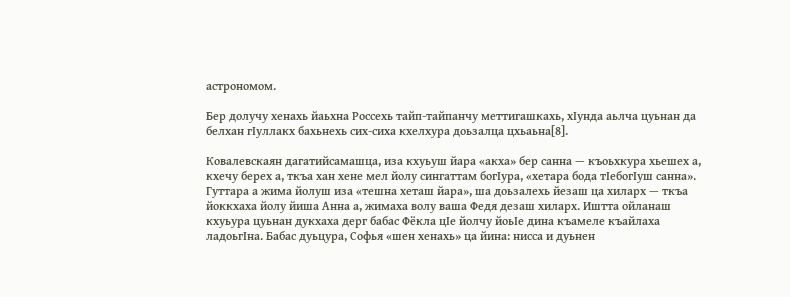астрономом.

Бер долучу хенахь йаьхна Россехь тайп-тайпанчу меттигашкахь, хӀунда аьлча цуьнан да белхан гӀуллакх бахьнехь сих-сиха кхелхура доьзалца цхьаьна[8].

Ковалевскаян дагатийсамашца, иза кхуьуш йара «акха» бер санна — къоьхкура хьешех а, кхечу берех а, ткъа хан хене мел йолу сингаттам богӀура, «хетара бода тӀебогӀуш санна». Гуттара а жима йолуш иза «тешна хеташ йара», ша доьзалехь йезаш ца хиларх — ткъа йоккхаха йолу йиша Анна а, жимаха волу ваша Федя дезаш хиларх. Иштта ойланаш кхуьура цуьнан дукхаха дерг бабас Фёкла цӀе йолчу йоьӀе дина къамеле къайлаха ладоьгӀна. Бабас дуьцура, Софья «шен хенахь» ца йина: нисса и дуьнен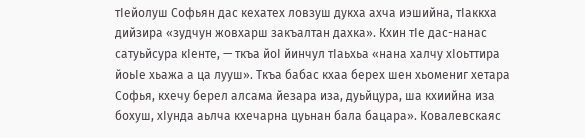тӀейолуш Софьян дас кехатех ловзуш дукха ахча иэшийна, тӀаккха дийзира «зудчун жовхарш закъалтан дахка». Кхин тӀе дас-нанас сатуьйсура кӀенте, — ткъа йоӀ йинчул тӀаьхьа «нана халчу хӀоьттира йоьӀе хьажа а ца лууш». Ткъа бабас кхаа берех шен хьомениг хетара Софья, кхечу берел алсама йезара иза, дуьйцура, ша кхиийна иза бохуш, хӀунда аьлча кхечарна цуьнан бала бацара». Ковалевскаяс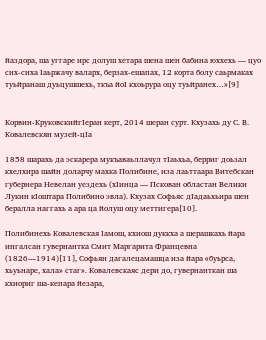йаздора, ша уггаре ирс долуш хетара шена шен бабина юххехь — цуо сих-сиха Ӏаьржачу валарх, берзах-ешапах, 12 корта болу саьрмаках туьйранаш дуьцушшехь, ткъа йоӀ кхоьрура оцу туьйранех…»[9]


Корвин-КруковскийгӀеран керт, 2014 шеран сурт. Кхузахь ду С. В. Ковалевскян музей-цӀа

1858 шарахь да эскарера мукъаваьллачул тӀаьхьа, берриг доьзал кхелхира шайн доларчу махка Полибине, иза лаьттаара Витебскан губернера Невелан уездехь (хӀинца — Пскован областан Велики Лукин кӀоштара Полибино эвла). Кхузах Софьяс дӀадаьхьира шен бералла наггахь а ара ца йолуш оцу меттигера[10].

Полибинехь Ковалевская Ӏамош, кхиош дуккха а шерашкахь йара ингалсан гувернантка Смит Маргарита Францевна (1826—1914)[11], Софьян дагалецамашца иза йара «буьрса, хьуьнаре, хала» стаг». Ковалевскаяс дери до, гувернанткан ша кхиориг ша-кепара йезара,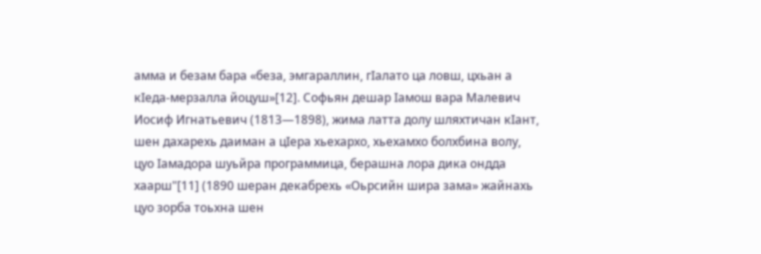амма и безам бара «беза, эмгараллин, гӀалато ца ловш, цхьан а кӀеда-мерзалла йоцуш»[12]. Софьян дешар Ӏамош вара Малевич Иосиф Игнатьевич (1813—1898), жима латта долу шляхтичан кӀант, шен дахарехь даиман а цӀера хьехархо, хьехамхо болхбина волу, цуо Ӏамадора шуьйра программица, берашна лора дика ондда хаарш"[11] (1890 шеран декабрехь «Оьрсийн шира зама» жайнахь цуо зорба тоьхна шен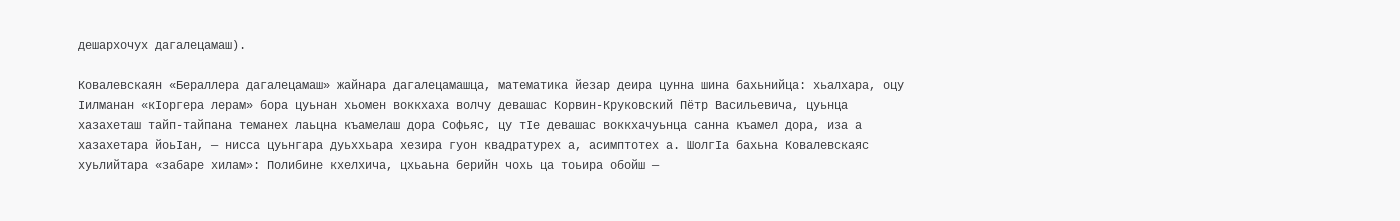дешархочух дагалецамаш).

Ковалевскаян «Бераллера дагалецамаш» жайнара дагалецамашца, математика йезар деира цунна шина бахьнийца: хьалхара, оцу Ӏилманан «кӀоргера лерам» бора цуьнан хьомен воккхаха волчу девашас Корвин-Круковский Пётр Васильевича, цуьнца хазахеташ тайп-тайпана теманех лаьцна къамелаш дора Софьяс, цу тӀе девашас воккхачуьнца санна къамел дора, иза а хазахетара йоьӀан, — нисса цуьнгара дуьххьара хезира гуон квадратурех а, асимптотех а. ШолгӀа бахьна Ковалевскаяс хуьлийтара «забаре хилам»: Полибине кхелхича, цхьаьна берийн чохь ца тоьира обойш —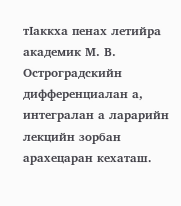тӀаккха пенах летийра академик М. В. Остроградскийн дифференциалан а, интегралан а ларарийн лекцийн зорбан арахецаран кехаташ.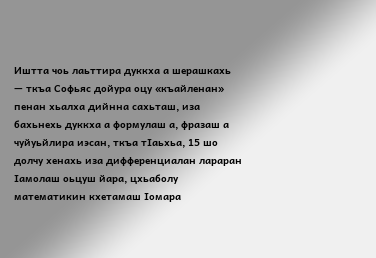Иштта чоь лаьттира дуккха а шерашкахь — ткъа Софьяс дойура оцу «къайленан» пенан хьалха дийнна сахьташ, иза бахьнехь дуккха а формулаш а, фразаш а чуйуьйлира иэсан, ткъа тӀаьхьа, 15 шо долчу хенахь иза дифференциалан лараран Ӏамолаш оьцуш йара, цхьаболу математикин кхетамаш Ӏомара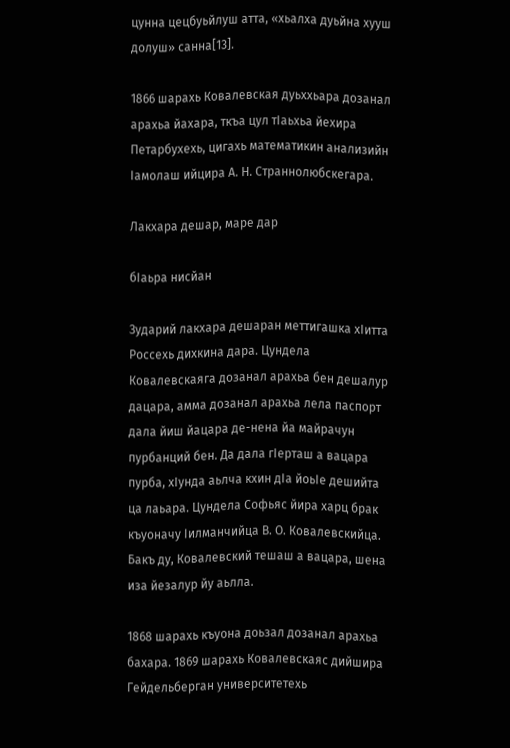цунна цецбуьйлуш атта, «хьалха дуьйна хууш долуш» санна[13].

1866 шарахь Ковалевская дуьххьара дозанал арахьа йахара, ткъа цул тӀаьхьа йехира Петарбухехь, цигахь математикин анализийн Ӏамолаш ийцира А. Н. Страннолюбскегара.

Лакхара дешар, маре дар

бӀаьра нисйан

Зударий лакхара дешаран меттигашка хӀитта Россехь дихкина дара. Цундела Ковалевскаяга дозанал арахьа бен дешалур дацара, амма дозанал арахьа лела паспорт дала йиш йацара де-нена йа майрачун пурбанций бен. Да дала гӀерташ а вацара пурба, хӀунда аьлча кхин дӀа йоьӀе дешийта ца лаьара. Цундела Софьяс йира харц брак къуоначу Ӏилманчийца В. О. Ковалевскийца. Бакъ ду, Ковалевский тешаш а вацара, шена иза йезалур йу аьлла.

1868 шарахь къуона доьзал дозанал арахьа бахара. 1869 шарахь Ковалевскаяс дийшира Гейдельберган университетехь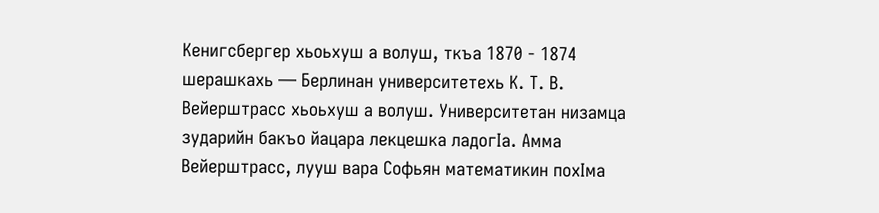Кенигсбергер хьоьхуш а волуш, ткъа 1870 - 1874 шерашкахь — Берлинан университетехь К. Т. В. Вейерштрасс хьоьхуш а волуш. Университетан низамца зударийн бакъо йацара лекцешка ладогӀа. Амма Вейерштрасс, лууш вара Софьян математикин похӀма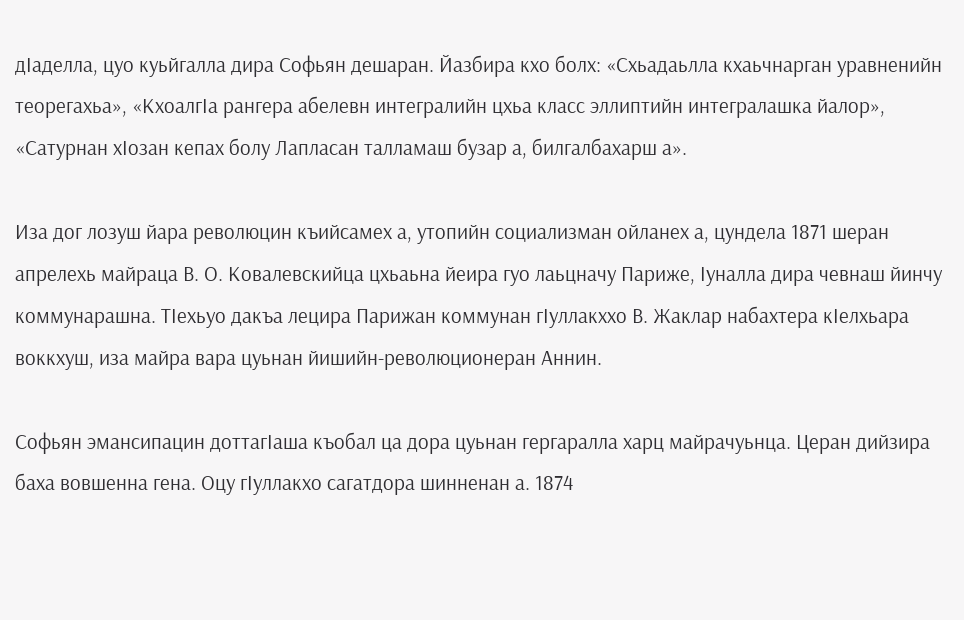дӀаделла, цуо куьйгалла дира Софьян дешаран. Йазбира кхо болх: «Схьадаьлла кхаьчнарган уравненийн теорегахьа», «КхоалгӀа рангера абелевн интегралийн цхьа класс эллиптийн интегралашка йалор», «Сатурнан хӀозан кепах болу Лапласан талламаш бузар а, билгалбахарш а».

Иза дог лозуш йара революцин къийсамех а, утопийн социализман ойланех а, цундела 1871 шеран апрелехь майраца В. О. Ковалевскийца цхьаьна йеира гуо лаьцначу Париже, Ӏуналла дира чевнаш йинчу коммунарашна. ТӀехьуо дакъа лецира Парижан коммунан гӀуллакххо В. Жаклар набахтера кӀелхьара воккхуш, иза майра вара цуьнан йишийн-революционеран Аннин.

Софьян эмансипацин доттагӀаша къобал ца дора цуьнан гергаралла харц майрачуьнца. Церан дийзира баха вовшенна гена. Оцу гӀуллакхо сагатдора шинненан а. 1874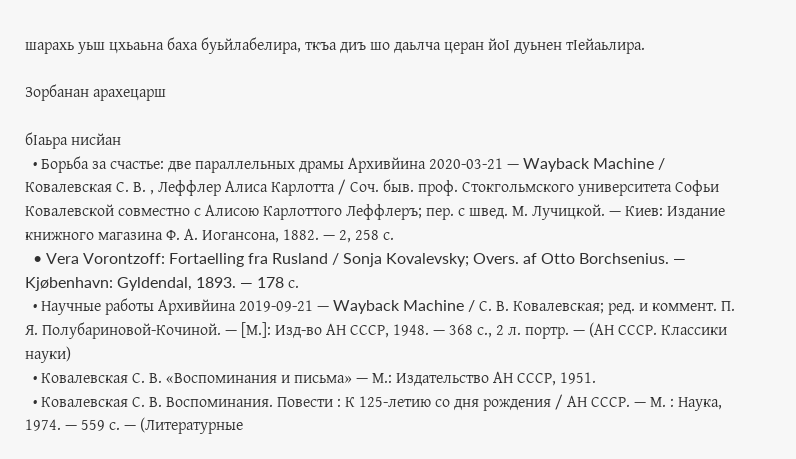шарахь уьш цхьаьна баха буьйлабелира, ткъа диъ шо даьлча церан йоӀ дуьнен тӀейаьлира.

Зорбанан арахецарш

бӀаьра нисйан
  • Борьба за счастье: две параллельных драмы Архивйина 2020-03-21 — Wayback Machine / Ковалевская С. В. , Леффлер Алиса Карлотта / Соч. быв. проф. Стокгольмского университета Софьи Ковалевской совместно с Алисою Карлоттого Леффлеръ; пер. с швед. М. Лучицкой. — Киев: Издание книжного магазина Ф. А. Иогансона, 1882. — 2, 258 с.
  • Vera Vorontzoff: Fortaelling fra Rusland / Sonja Kovalevsky; Overs. af Otto Borchsenius. — Kjøbenhavn: Gyldendal, 1893. — 178 с.
  • Научные работы Архивйина 2019-09-21 — Wayback Machine / С. В. Ковалевская; ред. и коммент. П. Я. Полубариновой-Кочиной. — [М.]: Изд-во АН СССР, 1948. — 368 с., 2 л. портр. — (АН СССР. Классики науки)
  • Ковалевская С. В. «Воспоминания и письма» — М.: Издательство АН СССР, 1951.
  • Ковалевская С. В. Воспоминания. Повести : К 125-летию со дня рождения / АН СССР. — М. : Наука, 1974. — 559 с. — (Литературные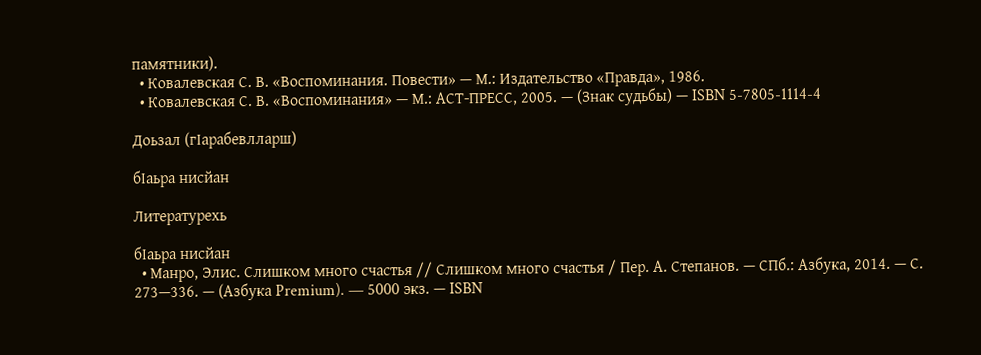памятники).
  • Ковалевская С. В. «Воспоминания. Повести» — М.: Издательство «Правда», 1986.
  • Ковалевская С. В. «Воспоминания» — М.: АСТ-ПРЕСС, 2005. — (Знак судьбы) — ISBN 5-7805-1114-4

Доьзал (гӀарабевлларш)

бӀаьра нисйан

Литературехь

бӀаьра нисйан
  • Манро, Элис. Слишком много счастья // Слишком много счастья / Пер. А. Степанов. — СПб.: Азбука, 2014. — С. 273—336. — (Азбука Premium). — 5000 экз. — ISBN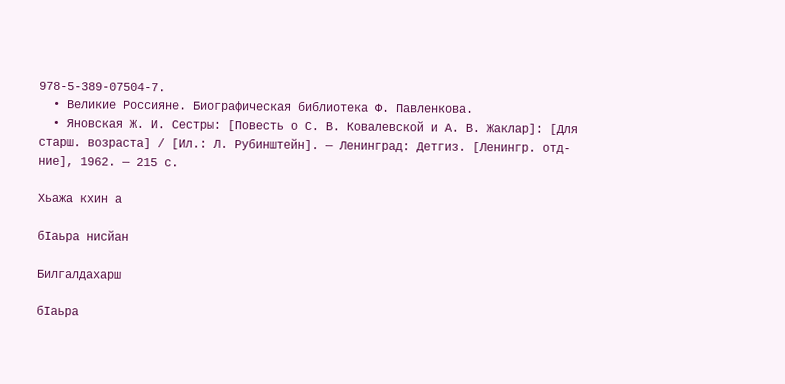978-5-389-07504-7.
  • Великие Россияне. Биографическая библиотека Ф. Павленкова.
  • Яновская Ж. И. Сестры: [Повесть о С. В. Ковалевской и А. В. Жаклар]: [Для старш. возраста] / [Ил.: Л. Рубинштейн]. — Ленинград: Детгиз. [Ленингр. отд-ние], 1962. — 215 с.

Хьажа кхин а

бӀаьра нисйан

Билгалдахарш

бӀаьра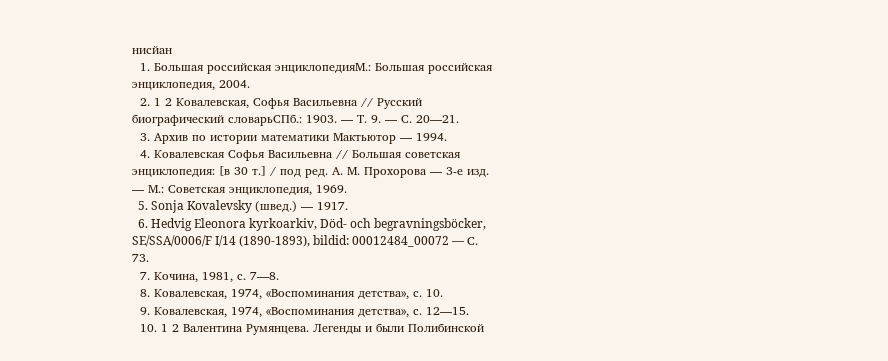нисйан
  1. Большая российская энциклопедияМ.: Большая российская энциклопедия, 2004.
  2. 1 2 Ковалевская, Софья Васильевна // Русский биографический словарьСПб.: 1903. — Т. 9. — С. 20—21.
  3. Архив по истории математики Мактьютор — 1994.
  4. Ковалевская Софья Васильевна // Большая советская энциклопедия: [в 30 т.] / под ред. А. М. Прохорова — 3-е изд. — М.: Советская энциклопедия, 1969.
  5. Sonja Kovalevsky (швед.) — 1917.
  6. Hedvig Eleonora kyrkoarkiv, Död- och begravningsböcker, SE/SSA/0006/F I/14 (1890-1893), bildid: 00012484_00072 — С. 73.
  7. Кочина, 1981, с. 7—8.
  8. Ковалевская, 1974, «Воспоминания детства», с. 10.
  9. Ковалевская, 1974, «Воспоминания детства», с. 12—15.
  10. 1 2 Валентина Румянцева. Легенды и были Полибинской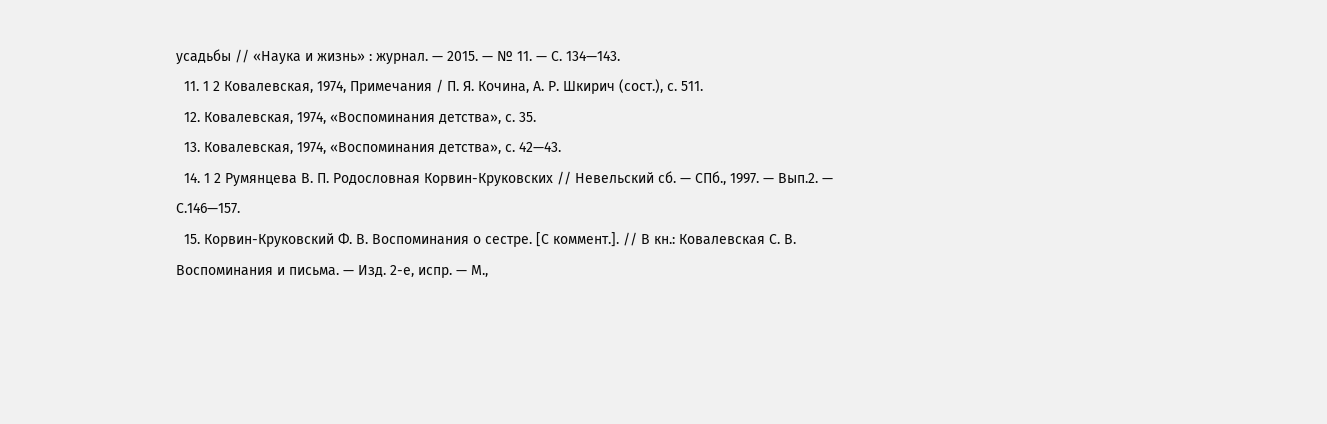усадьбы // «Наука и жизнь» : журнал. — 2015. — № 11. — С. 134—143.
  11. 1 2 Ковалевская, 1974, Примечания / П. Я. Кочина, А. Р. Шкирич (сост.), с. 511.
  12. Ковалевская, 1974, «Воспоминания детства», с. 35.
  13. Ковалевская, 1974, «Воспоминания детства», с. 42—43.
  14. 1 2 Румянцева В. П. Родословная Корвин-Круковских // Невельский сб. — СПб., 1997. — Вып.2. — С.146—157.
  15. Корвин-Круковский Ф. В. Воспоминания о сестре. [С коммент.]. // В кн.: Ковалевская С. В. Воспоминания и письма. — Изд. 2-е, испр. — М.,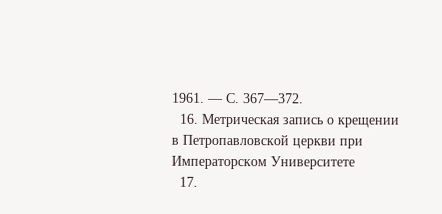1961. — С. 367—372.
  16. Метрическая запись о крещении в Петропавловской церкви при Императорском Университете
  17.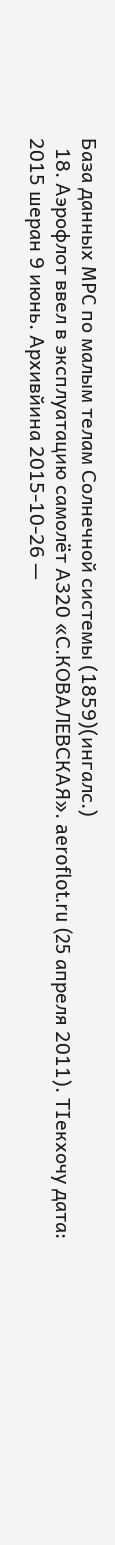База данных MPC по малым телам Солнечной системы (1859)(ингалс.)
  18. Аэрофлот ввел в эксплуатацию самолёт А320 «С.КОВАЛЕВСКАЯ». aeroflot.ru (25 апреля 2011). ТӀекхочу дата: 2015 шеран 9 июнь. Архивйина 2015-10-26 —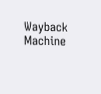Wayback Machine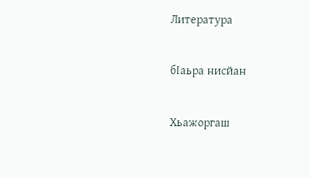Литература

бӀаьра нисйан

Хьажоргаш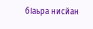бӀаьра нисйан